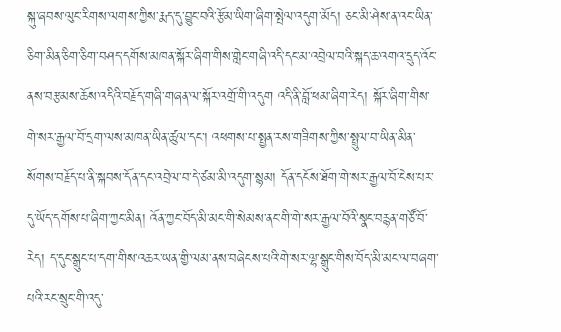སྐུ་ཞབས་ལུང་རིགས་ལགས་ཀྱིས་རྨད་དུ་བྱུང་བའི་རྩོམ་ཡིག་ཞིག་སྤེལ་འདུག་མོད། ཅང་མི་ཤེས་ན་འང་ཡིན་ཅིག་མིན་ཅིག་ཅིག་བཤད་དགོས་མཁན་སྐོར་ཞིག་གིས་གླེང་གཞི་འདི་དང་མ་འབྲེལ་བའི་སྐད་ཆ་འགའ་དྲུད་འོང་ནས་བརྩམས་ཆོས་འདིའི་བརྗོད་གཞི་གཞན་ལ་སྐོར་འགྲོ་གི་འདུག འདི་ནི་བློ་ཕམ་ཞིག་རེད། སྐོར་ཞིག་གིས་གེ་སར་རྒྱལ་བོ་དྲག་ལས་མཁན་ཡིན་ཚུལ་དང་། འཕགས་པ་སྤྱན་རས་གཟིགས་ཀྱིས་སྤྲུལ་བ་ཡིན་མིན་སོགས་བརྗོད་པ་ནི་སྐབས་དོན་དང་འབྲེལ་བ་དེ་ཙམ་མི་འདུག་སྙམ། དོན་དངོས་ཐོག་གེ་སར་རྒྱལ་བོ་ངེས་པར་དུ་ཡོད་དགོས་པ་ཞིག་ཀྱང་མིན། འོན་ཀྱང་བོད་མི་མང་གི་སེམས་ནང་གི་གེ་སར་རྒྱལ་བོའི་སྣང་བརྙན་གཙོ་བོ་རེད། ད་དུང་སྒྲུང་པ་དག་གིས་འཆར་ཡན་གྱི་ལམ་ནས་བཞེངས་པའི་གེ་སར་ལྷ་སྒྲུང་གིས་བོད་མི་མང་ལ་བཞག་པའི་རང་སྲུང་གི་འདུ་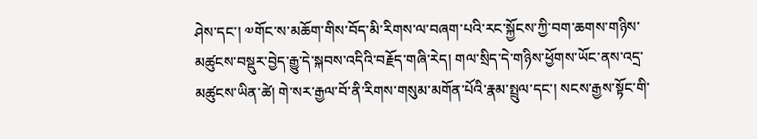ཤེས་དང་། ༧གོང་ས་མཆོག་གིས་བོད་མི་རིགས་ལ་བཞག་པའི་རང་སྐྱོངས་ཀྱི་བག་ཆགས་གཉིས་མཚུངས་བསྡུར་བྱེད་རྒྱུ་དེ་སྐབས་འདིའི་བརྗོད་གཞི་རེད། གལ་སྲིད་དེ་གཉིས་ཕྱོགས་ཡོང་ནས་འདྲ་མཚུངས་ཡིན་ཚེ། གེ་སར་རྒྱལ་བོ་ནི་རིགས་གསུམ་མགོན་པོའི་རྣམ་སྤྲུལ་དང་། སངས་རྒྱས་སྟོང་གི་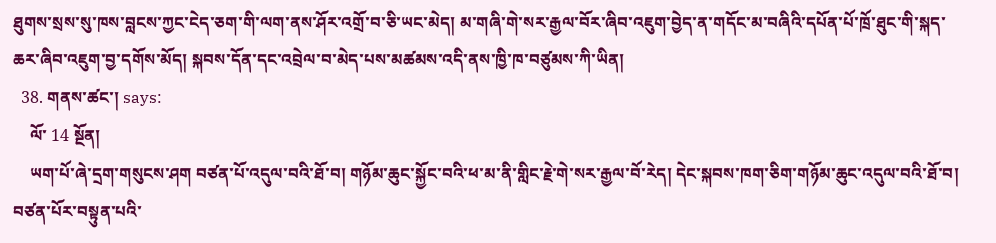ཐུགས་སྲས་སུ་ཁས་བླངས་ཀྱང་ངེད་ཅག་གི་ལག་ནས་ཤོར་འགྲོ་བ་ཅི་ཡང་མེད། མ་གཞི་གེ་སར་རྒྱལ་བོར་ཞིབ་འཇུག་བྱེད་ན་གདོང་མ་བཞིའི་དཔོན་པོ་ཁྲོ་ཐུང་གི་སྐད་ཆར་ཞིབ་འཇུག་བྱ་དགོས་མོད། སྐབས་དོན་དང་འབྲེལ་བ་མེད་པས་མཚམས་འདི་ནས་ཁྱི་ཁ་བཙུམས་ཀི་ཡིན།
  38. གནས་ཚང་། says:
    ལོ་ 14 སྔོན།
    ཡག་པོ་ཞེ་དྲག་གསུངས་ཤག བཙན་པོ་འདུལ་བའི་ཐོ་བ། གཉོམ་ཆུང་སྐྱོང་བའི་ཕ་མ་ནི་གླིང་རྗེ་གེ་སར་རྒྱལ་བོ་རེད། དེང་སྐབས་ཁག་ཅིག་གཉོམ་ཆུང་འདུལ་བའི་ཐོ་བ། བཙན་པོར་བསྟུན་པའི་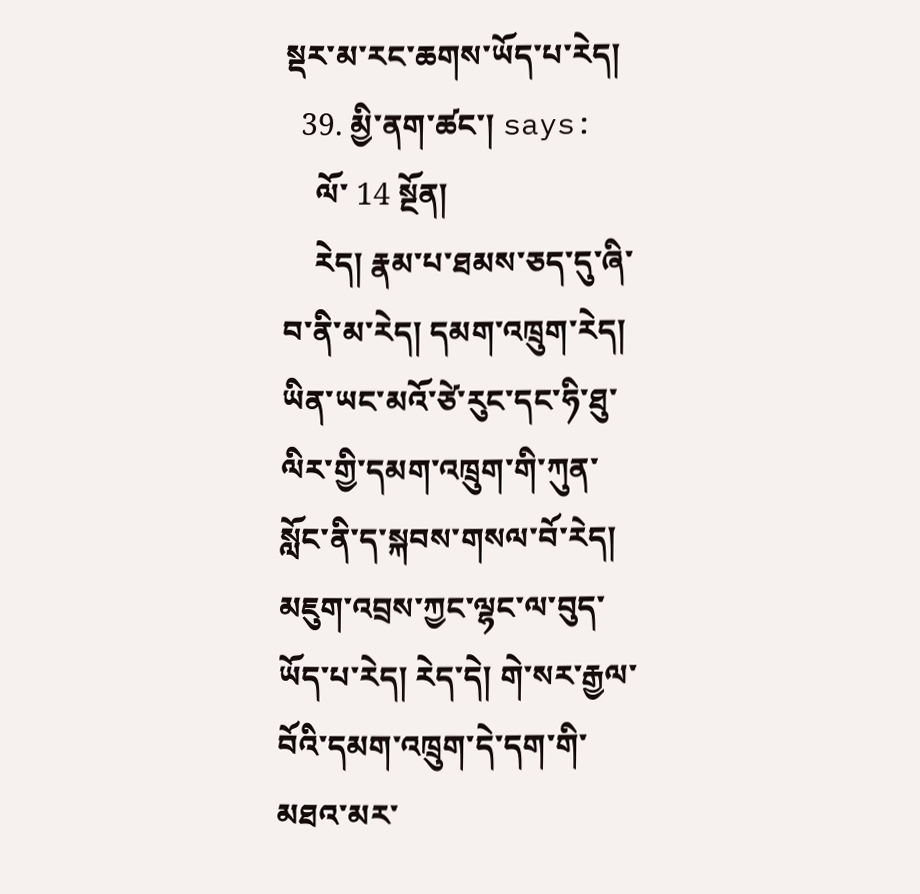སྡར་མ་རང་ཆགས་ཡོད་པ་རེད།
  39. མྱི་ནག་ཚང་། says:
    ལོ་ 14 སྔོན།
    རེད། རྣམ་པ་ཐམས་ཅད་དུ་ཞི་བ་ནི་མ་རེད། དམག་འཁྲུག་རེད། ཡིན་ཡང་མའོ་ཙེ་རུང་དང་ཧི་ཐུ་ལིར་གྱི་དམག་འཁྲུག་གི་ཀུན་སློང་ནི་ད་སྐབས་གསལ་བོ་རེད། མཇུག་འབྲས་ཀྱང་ལྷང་ལ་བུད་ཡོད་པ་རེད། རེད་དེ། གེ་སར་རྒྱལ་བོའི་དམག་འཁྲུག་དེ་དག་གི་མཐའ་མར་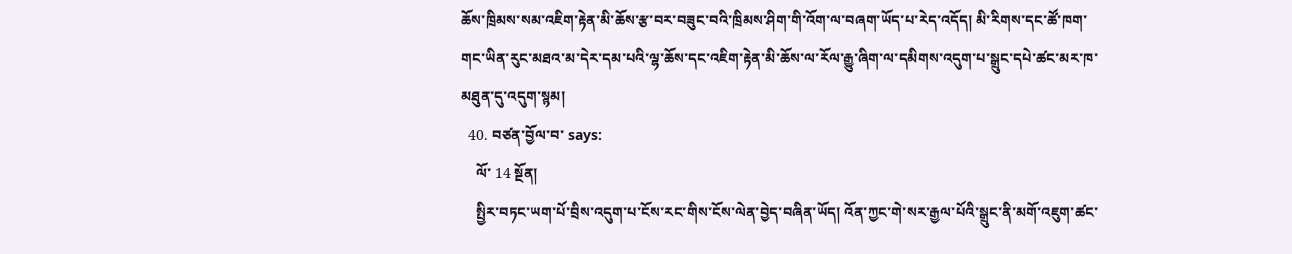ཆོས་ཁྲིམས་སམ་འཇིག་རྟེན་མི་ཆོས་རྩ་བར་བཟུང་བའི་ཁྲིམས་ཤིག་གི་འོག་ལ་བཞག་ཡོད་པ་རེད་འདོད། མི་རིགས་དང་ཚོ་ཁག་གང་ཡིན་རུང་མཐའ་མ་དེར་དམ་པའི་ལྷ་ཆོས་དང་འཇིག་རྟེན་མི་ཆོས་ལ་རོལ་རྒྱུ་ཞིག་ལ་དམིགས་འདུག་པ་སྒྲུང་དཔེ་ཚང་མར་ཁ་མཐུན་དུ་འདུག་སྙམ།
  40. བཙན་བྱོལ་བ་ says:
    ལོ་ 14 སྔོན།
    སྤྱིར་བཏང་ཡག་པོ་བྲིས་འདུག་པ་ངོས་རང་གིས་ངོས་ལེན་བྱེད་བཞིན་ཡོད། འོན་ཀྱང་གེ་སར་རྒྱལ་པོའི་སྒྲུང་ནི་མགོ་འཇུག་ཚང་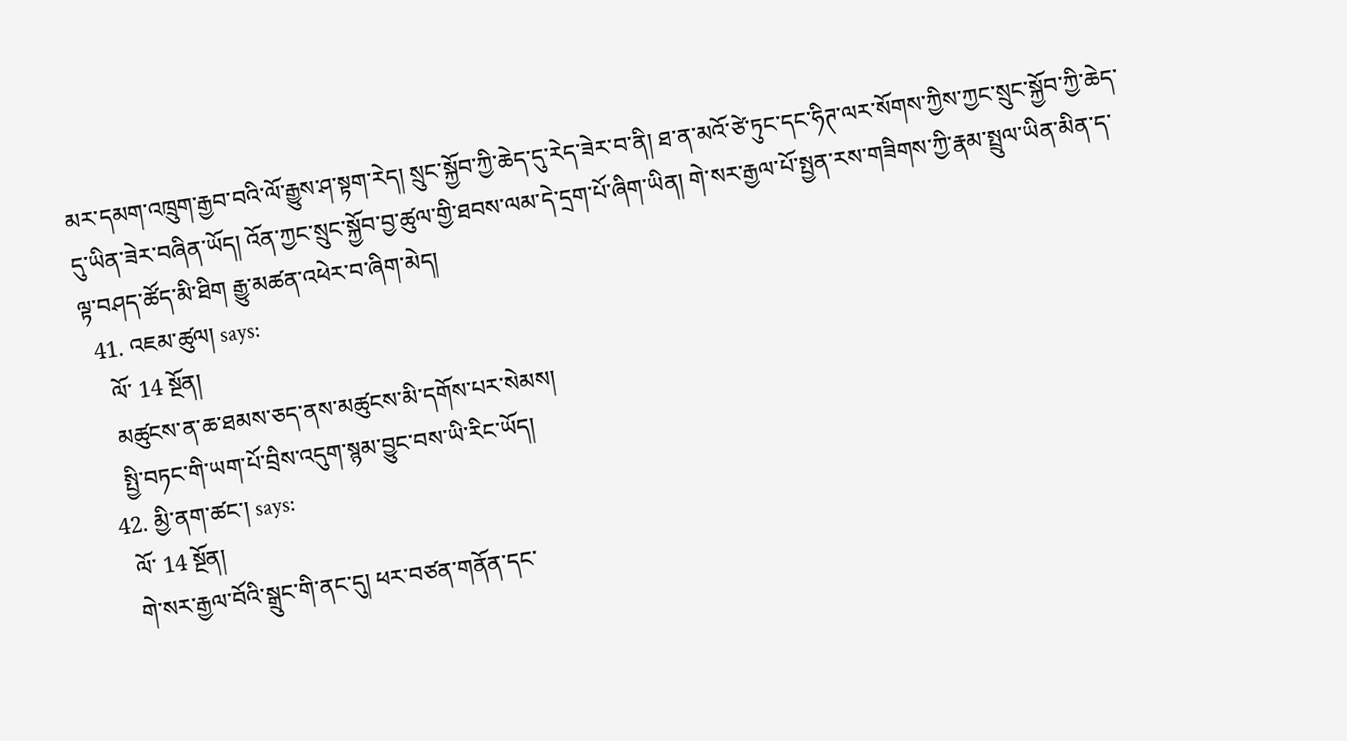མར་དམག་འཁྲུག་རྒྱབ་བའི་ལོ་རྒྱུས་ཤ་སྟག་རེད། སྲུང་སྐྱོབ་ཀྱི་ཆེད་དུ་རེད་ཟེར་བ་ནི། ཐ་ན་མའོ་ཙེ་ཏུང་དང་ཧིཊ་ལར་སོགས་ཀྱིས་ཀྱང་སྲུང་སྐྱོབ་ཀྱི་ཆེད་དུ་ཡིན་ཟེར་བཞིན་ཡོད། འོན་ཀྱང་སྲུང་སྐྱོབ་བྱ་ཚུལ་གྱི་ཐབས་ལམ་དེ་དྲག་པོ་ཞིག་ཡིན། གེ་སར་རྒྱལ་པོ་སྤྱན་རས་གཟིགས་ཀྱི་རྣམ་སྤྲུལ་ཡིན་མིན་ད་ལྟ་བཤད་ཚོད་མི་ཐིག རྒྱུ་མཚན་འཕེར་བ་ཞིག་མེད།
  41. འཇམ་ཚུལ། says:
    ལོ་ 14 སྔོན།
    མཚུངས་ན་ཆ་ཐམས་ཅད་ནས་མཚུངས་མི་དགོས་པར་སེམས།
    སྤྱི་བཏང་གི་ཡག་པོ་བྲིས་འདུག་སྙམ་བྱུང་བས་ཡི་རིང་ཡོད།
  42. མྱི་ནག་ཚང་། says:
    ལོ་ 14 སྔོན།
    གེ་སར་རྒྱལ་བོའི་སྒྲུང་གི་ནང་དུ། ཕར་བཙན་གནོན་དང་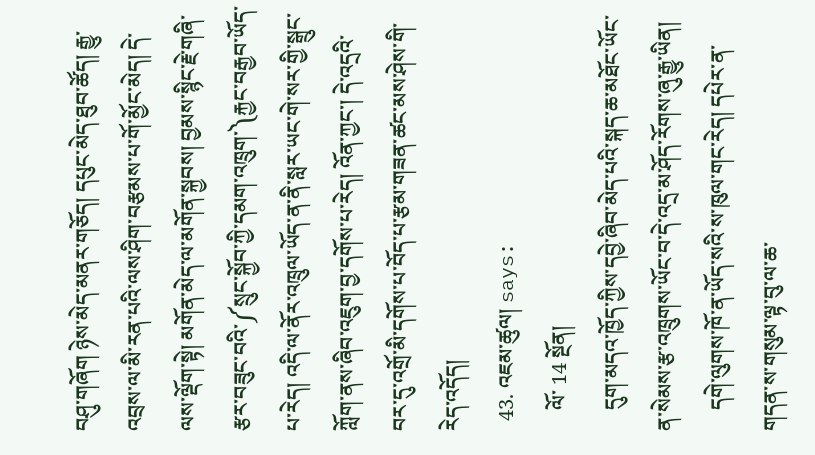བཤུ་གཞོག ཉེས་མེད་མནར་གཅོད། དཔུང་མེད་ཐུབ་ཚོད། རྒྱུ་འབྲས་ལ་མི་རན་པའི་ལས་ཤིག་བརྩམས་པ་གོ་མྱོང་མེད། དེ་ལས་ལྡོག་སྟེ། མགོན་མེད་ལ་མགོན་སྐྱབས། བྱམས་སྙིང་རྗེ་གཞི་རྩར་བཟུང་བའི་༼སྲུང་སྐྱོབ་ཀྱི་དམག་འཁྲུག་༽རྐྱང་བརྒྱབ་ཡོད་པ་རེད། འདི་ལ་ནོར་འཁྲུལ་ཡོད་ན་ནི་སླར་ཡང་གེ་སར་གྱི་སྒྲུང་ཀློག་ནས་ཞིབ་འཇུག་བྱ་དགོས་པ་རེད། འོན་ཀྱང་། དེ་འདྲའི་བར་དུ་འགྲོ་མི་དགོས་པ་བོད་པ་རྩམ་གཟན་ཚང་མས་ཤེས་གི་རེད་འདོད།
  43. འཇམ་ཚུལ། says:
    ལོ་ 14 སྔོན།
    དུག་མདའ་ཁྱོད་ཀྱིས་དབྱེ་ཞིབ་མེད་པའི་སྐད་ཆ་མཐོང་ཡོང་ན་སེམས་རྩ་འཁྲུགས་ཡོང་བ་དེ་འདྲ་མ་ཤོད་རོགས་ཞུ་རྒྱུ་ཡིན།
    དགེ་ལུགས་ཁོ་ན་ཡོད་སའི་ས་ཁུལ་གང་རེད། དཔེར་ན་གདན་ས་གསུམ་ལྟ་བུ་ལ་ཆ་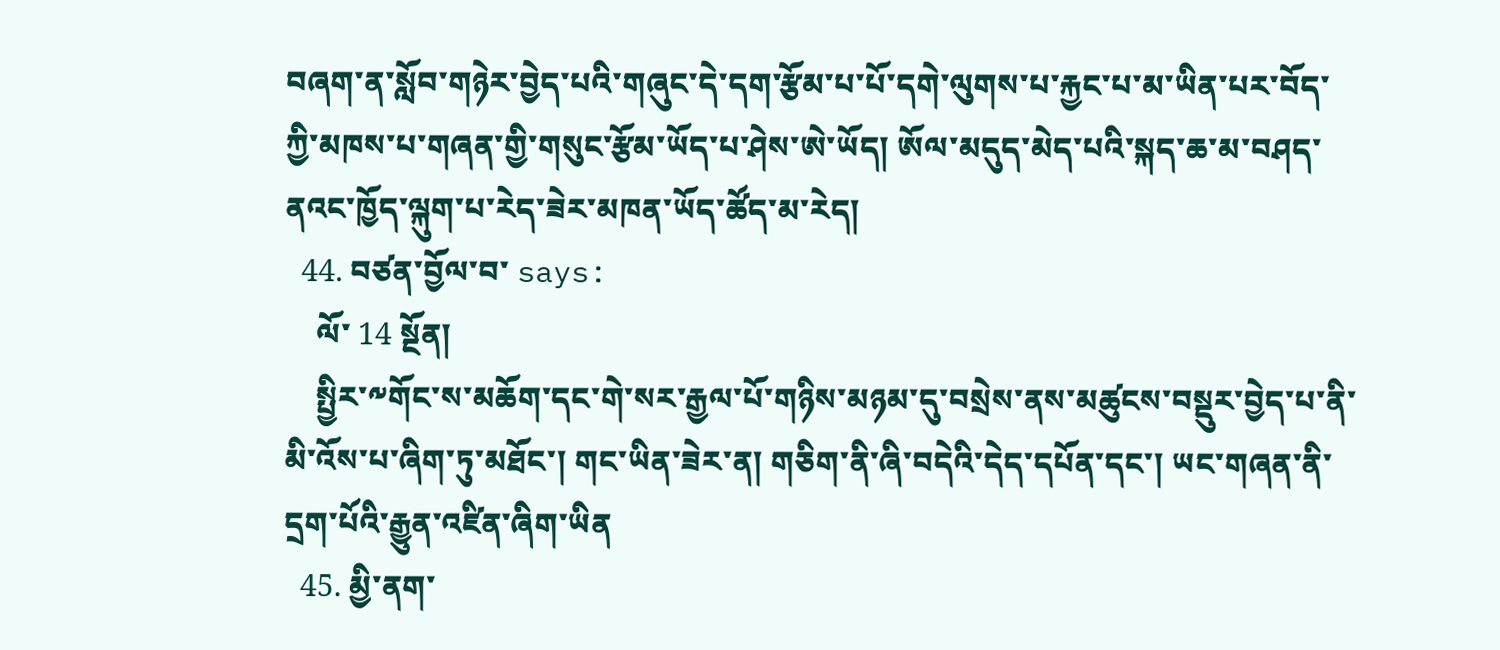བཞག་ན་སློབ་གཉེར་བྱེད་པའི་གཞུང་དེ་དག་རྩོམ་པ་པོ་དགེ་ལུགས་པ་རྐྱང་པ་མ་ཡིན་པར་བོད་ཀྱི་མཁས་པ་གཞན་གྱི་གསུང་རྩོམ་ཡོད་པ་ཤེས་ཨེ་ཡོད། ཨོལ་མདུད་མེད་པའི་སྐད་ཆ་མ་བཤད་ནའང་ཁྱོད་ལྐུག་པ་རེད་ཟེར་མཁན་ཡོད་ཚོད་མ་རེད།
  44. བཙན་བྱོལ་བ་ says:
    ལོ་ 14 སྔོན།
    སྤྱིར་༸གོང་ས་མཆོག་དང་གེ་སར་རྒྱལ་པོ་གཉིས་མཉམ་དུ་བསྲེས་ནས་མཚུངས་བསྡུར་བྱེད་པ་ནི་མི་འོས་པ་ཞིག་ཏུ་མཐོང་། གང་ཡིན་ཟེར་ན། གཅིག་ནི་ཞི་བདེའི་དེད་དཔོན་དང་། ཡང་གཞན་ནི་དྲག་པོའི་རྒྱུན་འཛིན་ཞིག་ཡིན
  45. མྱི་ནག་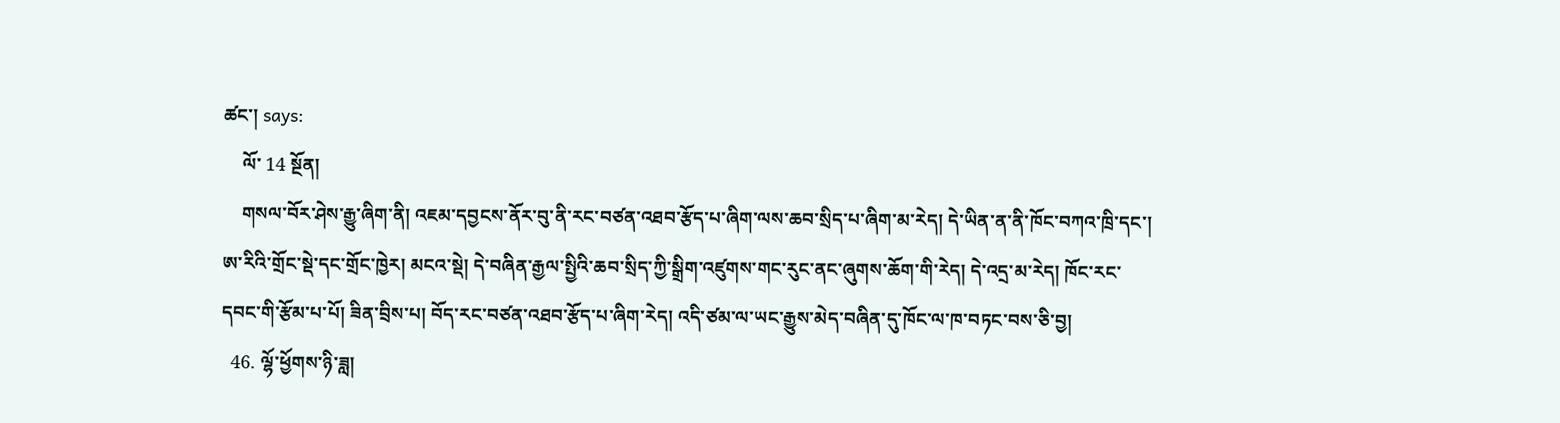ཚང་། says:
    ལོ་ 14 སྔོན།
    གསལ་བོར་ཤེས་རྒྱུ་ཞིག་ནི། འཇམ་དབྱངས་ནོར་བུ་ནི་རང་བཙན་འཐབ་རྩོད་པ་ཞིག་ལས་ཆབ་སྲིད་པ་ཞིག་མ་རེད། དེ་ཡིན་ན་ནི་ཁོང་བཀའ་ཁྲི་དང་། ཨ་རིའི་གྲོང་སྡེ་དང་གྲོང་ཁྱེར། མངའ་སྡེ། དེ་བཞིན་རྒྱལ་སྤྱིའི་ཆབ་སྲིད་ཀྱི་སྒྲིག་འཛུགས་གང་རུང་ནང་ཞུགས་ཆོག་གི་རེད། དེ་འདྲ་མ་རེད། ཁོང་རང་དབང་གི་རྩོམ་པ་པོ། ཟིན་བྲིས་པ། བོད་རང་བཙན་འཐབ་རྩོད་པ་ཞིག་རེད། འདི་ཙམ་ལ་ཡང་རྒྱུས་མེད་བཞིན་དུ་ཁོང་ལ་ཁ་བཏང་བས་ཅི་བྱ།
  46. ལྷོ་ཕྱོགས་ཉི་ཟླ།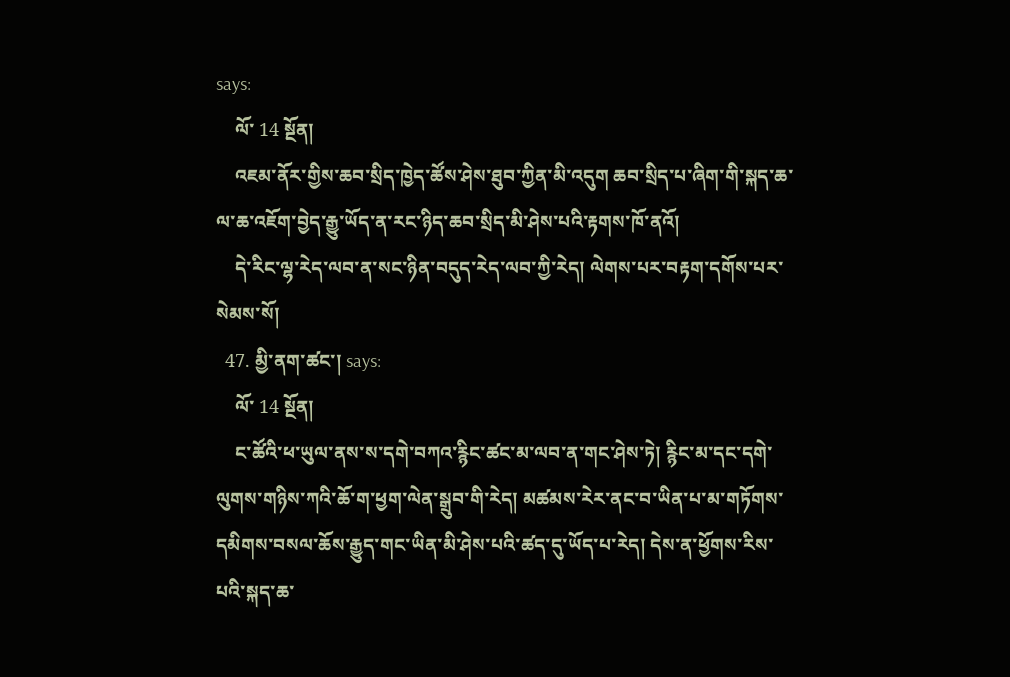says:
    ལོ་ 14 སྔོན།
    འཇམ་ནོར་གྱིས་ཆབ་སྲིད་ཁྱེད་ཚོས་ཤེས་ཐུབ་ཀྱིན་མི་འདུག ཆབ་སྲིད་པ་ཞིག་གི་སྐད་ཆ་ལ་ཆ་འཇོག་བྱེད་རྒྱུ་ཡོད་ན་རང་ཉིད་ཆབ་སྲིད་མི་ཤེས་པའི་རྟགས་ཁོ་ནའོ།
    དེ་རིང་ལྷ་རེད་ལབ་ན་སང་ཉིན་བདུད་རེད་ལབ་ཀྱི་རེད། ལེགས་པར་བརྟག་དགོས་པར་སེམས་སོ།
  47. མྱི་ནག་ཚང་། says:
    ལོ་ 14 སྔོན།
    ང་ཚོའི་ཕ་ཡུལ་ནས་ས་དགེ་བཀའ་རྙིང་ཚང་མ་ལབ་ན་གང་ཤེས་ཏེ། རྙིང་མ་དང་དགེ་ལུགས་གཉིས་ཀའི་ཆོ་ག་ཕྱག་ལེན་སྒྲུབ་གི་རེད། མཚམས་རེར་ནང་བ་ཡིན་པ་མ་གཏོགས་དམིགས་བསལ་ཆོས་རྒྱུད་གང་ཡིན་མི་ཤེས་པའི་ཚད་དུ་ཡོད་པ་རེད། དེས་ན་ཕྱོགས་རིས་པའི་སྐད་ཆ་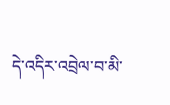དེ་འདིར་འབྲེལ་བ་མི་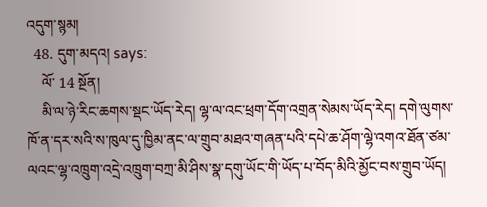འདུག་སྙམ།
  48. དུག་མདའ། says:
    ལོ་ 14 སྔོན།
    མི་ལ་ཉེ་རིང་ཆགས་སྡང་ཡོད་རེད། ལྷ་ལ་འང་ཕྲག་དོག་འགྲན་སེམས་ཡོད་རེད། དགེ་ལུགས་ཁོ་ན་དར་སའི་ས་ཁུལ་དུ་ཁྱིམ་ནང་ལ་གྲུབ་མཐའ་གཞན་པའི་དཔེ་ཆ་ཤོག་ལྷེ་འགའ་ཐོན་ཙམ་ལའང་ལྷ་འཁྲུག་འདྲེ་འཁྲུག་བཀྲ་མི་ཤིས་སྣ་དགུ་ཡོང་གི་ཡོད་པ་བོད་མིའི་མྱོང་བས་གྲུབ་ཡོད།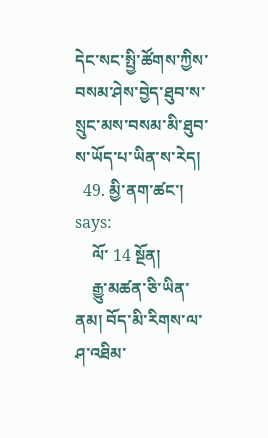དེང་སང་སྤྱི་ཚོགས་ཀྱིས་བསམ་ཤེས་བྱེད་ཐུབ་ས་སྲུང་མས་བསམ་མི་ཐུབ་ས་ཡོད་པ་ཡིན་ས་རེད།
  49. མྱི་ནག་ཚང་། says:
    ལོ་ 14 སྔོན།
    རྒྱུ་མཚན་ཅི་ཡིན་ནམ། བོད་མི་རིགས་ལ་ཤ་འཐིམ་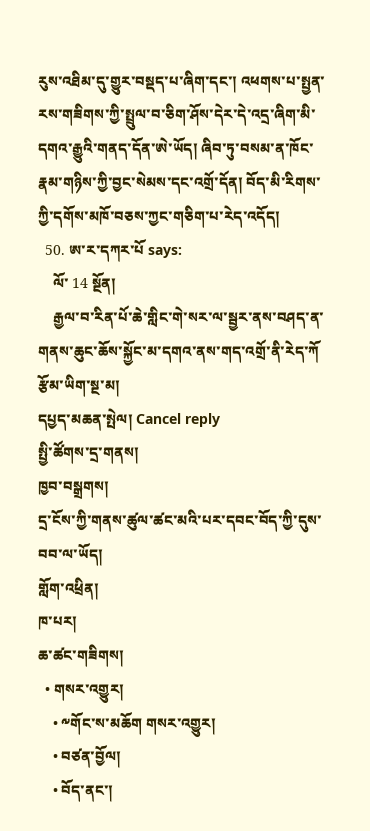རུས་འཐིམ་དུ་གྱུར་བསྡད་པ་ཞིག་དང་། འཕགས་པ་སྤྱན་རས་གཟིགས་ཀྱི་སྤྲུལ་བ་ཅིག་ཤོས་དེར་དེ་འདྲ་ཞིག་མི་དགའ་རྒྱུའི་གནད་དོན་ཨེ་ཡོད། ཞིབ་ཏུ་བསམ་ན་ཁོང་རྣམ་གཉིས་ཀྱི་བྱང་སེམས་དང་འགྲོ་དོན། བོད་མི་རིགས་ཀྱི་དགོས་མཁོ་བཅས་ཀྱང་གཅིག་པ་རེད་འདོད།
  50. ཨ་ར་དཀར་པོ says:
    ལོ་ 14 སྔོན།
    རྒྱལ་བ་རིན་པོ་ཆེ་གླིང་གེ་སར་ལ་སྦྱར་ནས་བཤད་ན་གནས་ཆུང་ཆོས་སྐྱོང་མ་དགའ་ནས་གད་འགྲོ་ནི་རེད་ཀོ
རྩོམ་ཡིག་སྔ་མ།
དཔྱད་མཆན་སྤེལ། Cancel reply
སྤྱི་ཚོགས་དྲ་གནས།
ཁྱབ་བསྒྲགས།
དྲ་ངོས་ཀྱི་གནས་ཚུལ་ཚང་མའི་པར་དབང་བོད་ཀྱི་དུས་བབ་ལ་ཡོད།
གློག་འཕྲིན།
ཁ་པར།
ཆ་ཚང་གཟིགས།
  • གསར་འགྱུར།
    • ༸གོང་ས་མཆོག གསར་འགྱུར།
    • བཙན་བྱོལ།
    • བོད་ནང་།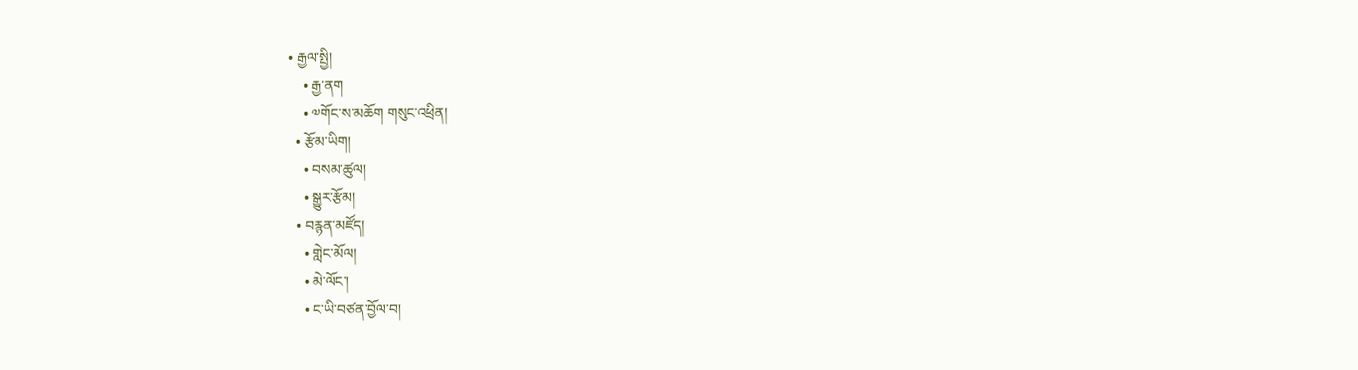• རྒྱལ་སྤྱི།
    • རྒྱ་ནག
    • ༧གོང་ས་མཆོག གསུང་འཕྲིན།
  • རྩོམ་ཡིག།
    • བསམ་ཚུལ།
    • སྒྱུར་རྩོམ།
  • བརྙན་མཛོད།
    • གླེང་མོལ།
    • མེ་ལོང་།
    • ང་ཡི་བཙན་བྱོལ་བ།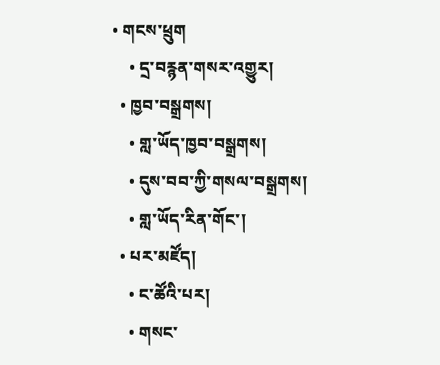• གངས་ཕྲུག
    • དྲ་བརྙན་གསར་འགྱུར།
  • ཁྱབ་བསྒྲགས།
    • གླ་ཡོད་ཁྱབ་བསྒྲགས།
    • དུས་བབ་ཀྱི་གསལ་བསྒྲགས།
    • གླ་ཡོད་རིན་གོང་།
  • པར་མཛོད།
    • ང་ཚོའི་པར།
    • གསང་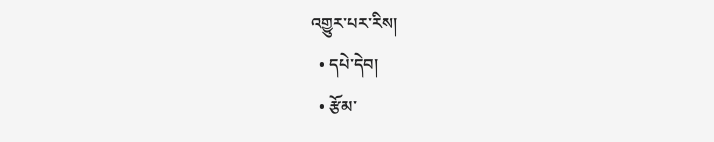འགྱུར་པར་རིས།
  • དཔེ་དེབ།
  • རྩོམ་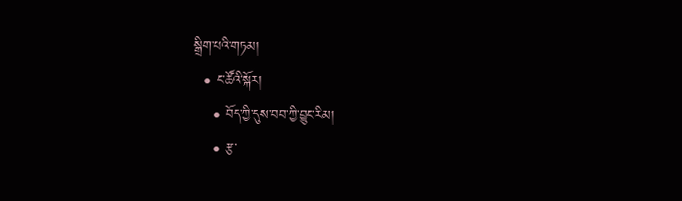སྒྲིག་པའི་གཏམ།
  • ང་ཚོའི་སྐོར།
    • བོད་ཀྱི་དུས་བབ་ཀྱི་བྱུང་རིམ།
    • རྩ་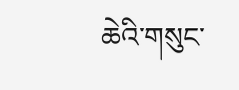ཆེའི་གསུང་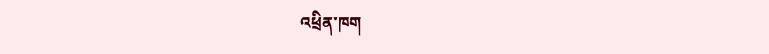འཕྲིན་ཁག